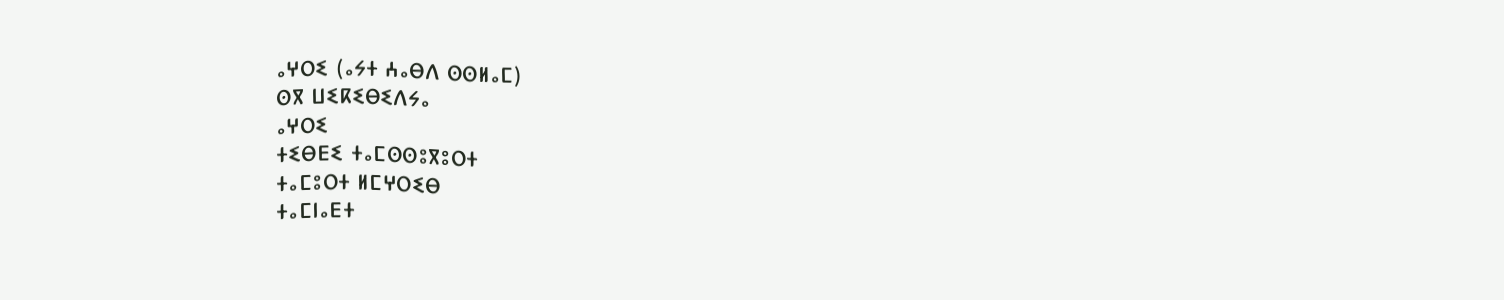ⴰⵖⵔⵉ (ⴰⵢⵜ ⵄⴰⴱⴷ ⵙⵙⵍⴰⵎ)
ⵙⴳ ⵡⵉⴽⵉⴱⵉⴷⵢⴰ
ⴰⵖⵔⵉ
ⵜⵉⴱⴹⵉ ⵜⴰⵎⵙⵙⵓⴳⵓⵔⵜ
ⵜⴰⵎⵓⵔⵜ ⵍⵎⵖⵔⵉⴱ
ⵜⴰⵎⵏⴰⴹⵜ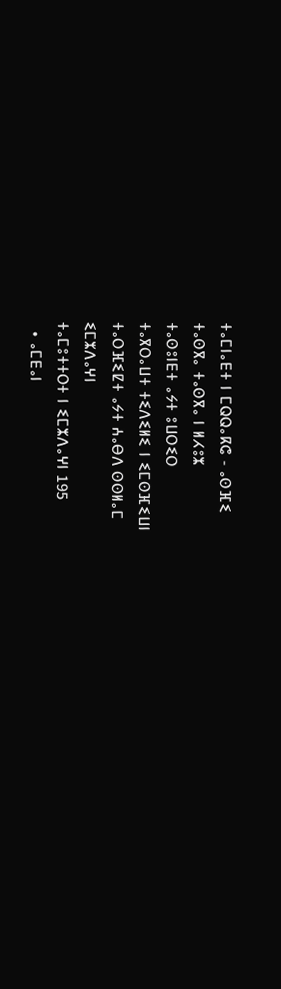ⵜⴰⵎⵏⴰⴹⵜ ⵏ ⵎⵕⵕⴰⴽⵛ - ⴰⵙⴼⵉ
ⵜⴰⵙⴳⴰ ⵜⴰⵙⴳⴰ ⵏ ⵍⵃⵓⵣ
ⵜⴰⵙⵓⵏⴹⵜ ⴰⵢⵜ ⵓⵡⵔⵉⵔ
ⵜⴰⴳⵔⴰⵡⵜ ⵜⵉⴷⵉⵍⵉ ⵏ ⵉⵎⵙⴼⵉⵡⵏ
ⵜⴰⵔⴼⵉⵇⵜ ⴰⵢⵜ ⵄⴰⴱⴷ ⵙⵙⵍⴰⵎ
ⵉⵎⵣⴷⴰⵖⵏ
ⵜⴰⵎⵓⵜⵜⵔⵜ ⵏ ⵉⵎⵣⴷⴰⵖⵏ 195
  • ⴰⵎⴹⴰⵏ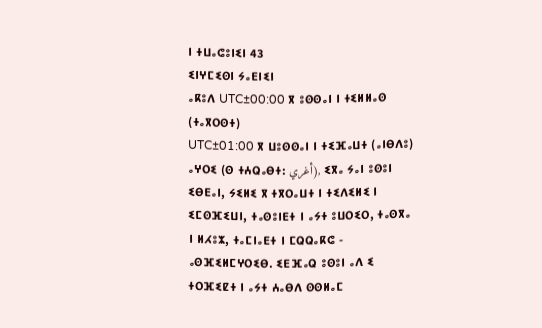ⵏ ⵜⵡⴰⵛⵓⵏⵉⵏ 43
ⵉⵏⵖⵎⵉⵙⵏ ⵢⴰⴹⵏⵉⵏ
ⴰⴽⵓⴷ UTC±00:00 ⴳ ⵓⵙⵙⴰⵏ ⵏ ⵜⵉⵍⵍⴰⵙ (ⵜⴰⴳⵔⵙⵜ)
UTC±01:00 ⴳ ⵡⵓⵙⵙⴰⵏ ⵏ ⵜⵉⴼⴰⵡⵜ (ⴰⵏⴱⴷⵓ)
ⴰⵖⵔⵉ (ⵙ ⵜⵄⵕⴰⴱⵜ: أغري), ⵉⴳⴰ ⵢⴰⵏ ⵓⵙⵓⵏ ⵉⴱⴹⴰⵏ, ⵢⵉⵍⵉ ⴳ ⵜⴳⵔⴰⵡⵜ ⵏ ⵜⵉⴷⵉⵍⵉ ⵏ ⵉⵎⵙⴼⵉⵡⵏ, ⵜⴰⵙⵓⵏⴹⵜ ⵏ ⴰⵢⵜ ⵓⵡⵔⵉⵔ, ⵜⴰⵙⴳⴰ ⵏ ⵍⵃⵓⵣ, ⵜⴰⵎⵏⴰⴹⵜ ⵏ ⵎⵕⵕⴰⴽⵛ - ⴰⵙⴼⵉⵍⵎⵖⵔⵉⴱ. ⵉⴹⴼⴰⵕ ⵓⵙⵓⵏ ⴰⴷ ⵉ ⵜⵔⴼⵉⵇⵜ ⵏ ⴰⵢⵜ ⵄⴰⴱⴷ ⵙⵙⵍⴰⵎ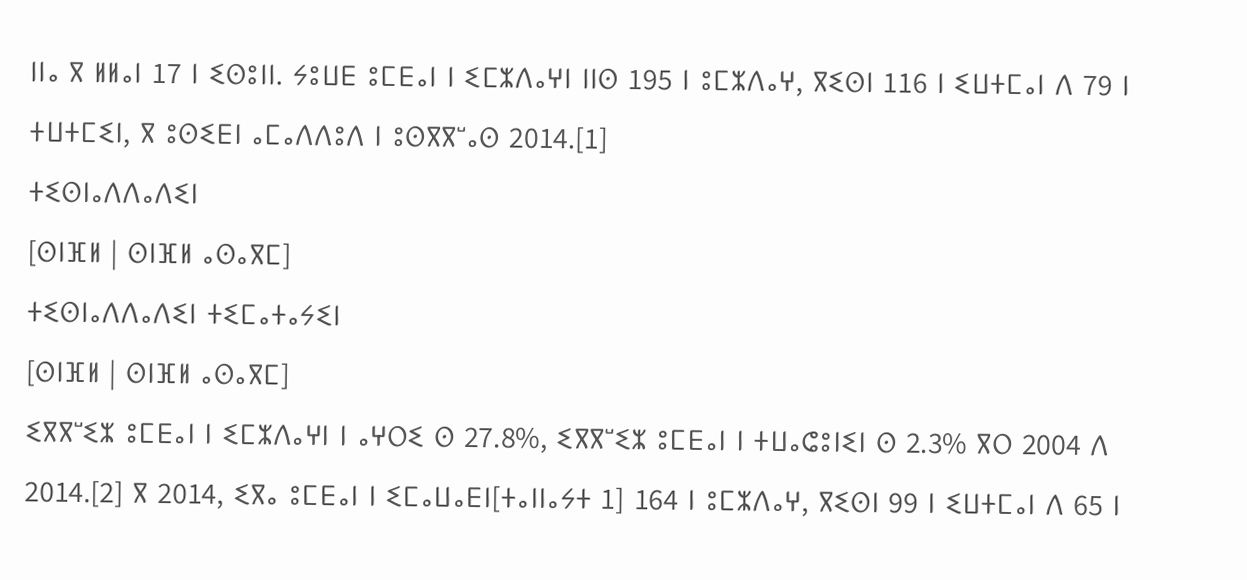ⵏⵏⴰ ⴳ ⵍⵍⴰⵏ 17 ⵏ ⵉⵙⵓⵏⵏ. ⵢⵓⵡⴹ ⵓⵎⴹⴰⵏ ⵏ ⵉⵎⵣⴷⴰⵖⵏ ⵏⵏⵙ 195 ⵏ ⵓⵎⵣⴷⴰⵖ, ⴳⵉⵙⵏ 116 ⵏ ⵉⵡⵜⵎⴰⵏ ⴷ 79 ⵏ ⵜⵡⵜⵎⵉⵏ, ⴳ ⵓⵙⵉⴹⵏ ⴰⵎⴰⴷⴷⵓⴷ ⵏ ⵓⵙⴳⴳⵯⴰⵙ 2014.[1]
ⵜⵉⵙⵏⴰⴷⴷⴰⴷⵉⵏ
[ⵙⵏⴼⵍ | ⵙⵏⴼⵍ ⴰⵙⴰⴳⵎ]
ⵜⵉⵙⵏⴰⴷⴷⴰⴷⵉⵏ ⵜⵉⵎⴰⵜⴰⵢⵉⵏ
[ⵙⵏⴼⵍ | ⵙⵏⴼⵍ ⴰⵙⴰⴳⵎ]
ⵉⴳⴳⵯⵉⵣ ⵓⵎⴹⴰⵏ ⵏ ⵉⵎⵣⴷⴰⵖⵏ ⵏ ⴰⵖⵔⵉ ⵙ 27.8%, ⵉⴳⴳⵯⵉⵣ ⵓⵎⴹⴰⵏ ⵏ ⵜⵡⴰⵛⵓⵏⵉⵏ ⵙ 2.3% ⴳⵔ 2004 ⴷ 2014.[2] ⴳ 2014, ⵉⴳⴰ ⵓⵎⴹⴰⵏ ⵏ ⵉⵎⴰⵡⴰⴹⵏ[ⵜⴰⵏⵏⴰⵢⵜ 1] 164 ⵏ ⵓⵎⵣⴷⴰⵖ, ⴳⵉⵙⵏ 99 ⵏ ⵉⵡⵜⵎⴰⵏ ⴷ 65 ⵏ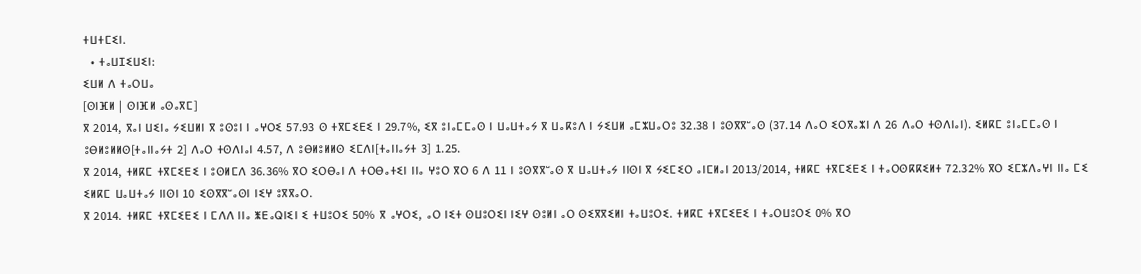ⵜⵡⵜⵎⵉⵏ.
  • ⵜⴰⵡⵊⵉⵡⵉⵏ:
ⵉⵡⵍ ⴷ ⵜⴰⵔⵡⴰ
[ⵙⵏⴼⵍ | ⵙⵏⴼⵍ ⴰⵙⴰⴳⵎ]
ⴳ 2014, ⴳⴰⵏ ⵡⵉⵏⴰ ⵢⵉⵡⵍⵏ ⴳ ⵓⵙⵓⵏ ⵏ ⴰⵖⵔⵉ 57.93 ⵙ ⵜⴳⵎⵉⴹⵉ ⵏ 29.7%, ⵉⴳ ⵓⵏⴰⵎⵎⴰⵙ ⵏ ⵡⴰⵡⵜⴰⵢ ⴳ ⵡⴰⴽⵓⴷ ⵏ ⵢⵉⵡⵍ ⴰⵎⵣⵡⴰⵔⵓ 32.38 ⵏ ⵓⵙⴳⴳⵯⴰⵙ (37.14 ⴷⴰⵔ ⵉⵔⴳⴰⵣⵏ ⴷ 26 ⴷⴰⵔ ⵜⵙⴷⵏⴰⵏ). ⵉⵍⴽⵎ ⵓⵏⴰⵎⵎⴰⵙ ⵏ ⵓⴱⵍⵓⵍⵍⵙ[ⵜⴰⵏⵏⴰⵢⵜ 2] ⴷⴰⵔ ⵜⵙⴷⵏⴰⵏ 4.57, ⴷ ⵓⴱⵍⵓⵍⵍⵙ ⵉⵎⴷⵏ[ⵜⴰⵏⵏⴰⵢⵜ 3] 1.25.
ⴳ 2014, ⵜⵍⴽⵎ ⵜⴳⵎⵉⴹⵉ ⵏ ⵓⵙⵍⵎⴷ 36.36% ⴳⵔ ⵉⵔⴱⴰⵏ ⴷ ⵜⵔⴱⴰⵜⵉⵏ ⵏⵏⴰ ⵖⵓⵔ ⴳⵔ 6 ⴷ 11 ⵏ ⵓⵙⴳⴳⵯⴰⵙ ⴳ ⵡⴰⵡⵜⴰⵢ ⵏⵏⵙⵏ ⴳ ⵢⵉⵎⵉⵔ ⴰⵏⵎⵍⴰⵏ 2013/2014, ⵜⵍⴽⵎ ⵜⴳⵎⵉⴹⵉ ⵏ ⵜⴰⵔⵙⴽⴽⵉⵍⵜ 72.32% ⴳⵔ ⵉⵎⵣⴷⴰⵖⵏ ⵏⵏⴰ ⵎⵉ ⵉⵍⴽⵎ ⵡⴰⵡⵜⴰⵢ ⵏⵏⵙⵏ 10 ⵉⵙⴳⴳⵯⴰⵙⵏ ⵏⵉⵖ ⵓⴳⴳⴰⵔ.
ⴳ 2014. ⵜⵍⴽⵎ ⵜⴳⵎⵉⴹⵉ ⵏ ⵎⴷⴷ ⵏⵏⴰ ⵥⴹⴰⵕⵏⵉⵏ ⵉ ⵜⵡⵓⵔⵉ 50% ⴳ ⴰⵖⵔⵉ, ⴰⵔ ⵏⵉⵜ ⵙⵡⵓⵔⵉⵏ ⵏⵉⵖ ⵙⵓⵍⵏ ⴰⵔ ⵙⵉⴳⴳⵉⵍⵏ ⵜⴰⵡⵓⵔⵉ. ⵜⵍⴽⵎ ⵜⴳⵎⵉⴹⵉ ⵏ ⵜⴰⵔⵡⵓⵔⵉ 0% ⴳⵔ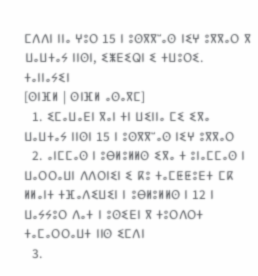ⵎⴷⴷⵏ ⵏⵏⴰ ⵖⵓⵔ 15 ⵏ ⵓⵙⴳⴳⵯⴰⵙ ⵏⵉⵖ ⵓⴳⴳⴰⵔ ⴳ ⵡⴰⵡⵜⴰⵢ ⵏⵏⵙⵏ, ⵉⵥⴹⵉⵕⵏ ⵉ ⵜⵡⵓⵔⵉ.
ⵜⴰⵏⵏⴰⵢⵉⵏ
[ⵙⵏⴼⵍ | ⵙⵏⴼⵍ ⴰⵙⴰⴳⵎ]
  1. ⵉⵎⴰⵡⴰⴹⵏ ⴳⴰⵏ ⵜⵏ ⵡⵉⵏⵏⴰ ⵎⵉ ⵉⴳⴰ ⵡⴰⵡⵜⴰⵢ ⵏⵏⵙⵏ 15 ⵏ ⵓⵙⴳⴳⵯⴰⵙ ⵏⵉⵖ ⵓⴳⴳⴰⵔ
  2. ⴰⵏⵎⵎⴰⵙ ⵏ ⵓⴱⵍⵓⵍⵍⵙ ⵉⴳⴰ ⵜ ⵓⵏⴰⵎⵎⴰⵙ ⵏ ⵡⴰⵔⵔⴰⵡⵏ ⴷⴷⵔⵏⵉⵏ ⵉ ⴽⵓ ⵜⴰⵎⵟⵟⵓⴹⵜ ⵎⴽ ⵍⵍⴰⵏⵜ ⵜⴼⴰⴷⵉⵡⵉⵏ ⵏ ⵓⴱⵍⵓⵍⵍⵙ ⵏ 12 ⵏ ⵡⴰⵢⵢⵓⵔ ⴷⴰⵜ ⵏ ⵓⵙⵉⴹⵏ ⴳ ⵜⵓⵔⴷⵔⵜ ⵜⴰⵎⴰⵔⵔⴰⵡⵜ ⵏⵏⵙ ⵉⵎⴷⵏ
  3.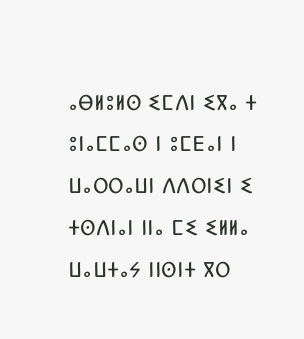ⴰⴱⵍⵓⵍⵙ ⵉⵎⴷⵏ ⵉⴳⴰ ⵜ ⵓⵏⴰⵎⵎⴰⵙ ⵏ ⵓⵎⴹⴰⵏ ⵏ ⵡⴰⵔⵔⴰⵡⵏ ⴷⴷⵔⵏⵉⵏ ⵉ ⵜⵙⴷⵏⴰⵏ ⵏⵏⴰ ⵎⵉ ⵉⵍⵍⴰ ⵡⴰⵡⵜⴰⵢ ⵏⵏⵙⵏⵜ ⴳⵔ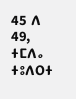45 ⴷ 49, ⵜⵎⴷⴰ ⵜⵓⴷⵔⵜ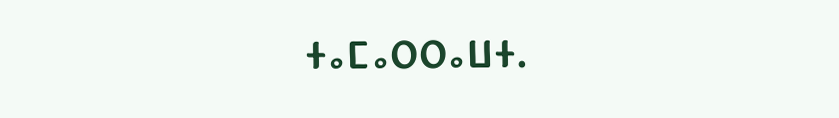ⵜⴰⵎⴰⵔⵔⴰⵡⵜ.